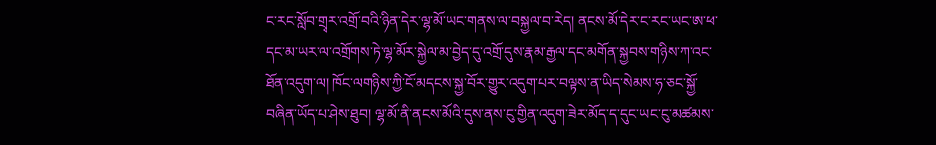ང་རང་སློབ་གྲྭར་འགྲོ་བའི་ཉིན་དེར་ལྷ་མོ་ཡང་གནས་ལ་བསྐྱལ་བ་རེད། ནངས་མོ་དེར་ང་རང་ཡང་ཨ་ཕ་དང་མ་ཡར་ལ་འགྲོགས་ཏེ་ལྷ་མོར་སྐྱེལ་མ་བྱེད་དུ་འགྲོ་དུས་རྣམ་རྒྱལ་དང་མགོན་སྐྱབས་གཉིས་ཀ་འང་ཐོན་འདུག་ལ། ཁོང་ལགཉིས་ཀྱི་ངོ་མདངས་སྐྱ་བོར་གྱུར་འདུག་པར་བལྟས་ན་ཡིད་སེམས་ཧ་ཅང་སྐྱོ་བཞིན་ཡོད་པ་ཤེས་ཐུབ། ལྷ་མོ་ནི་ནངས་མོའི་དུས་ནས་ངུ་གྱིན་འདུག་ཟེར་མོད་ད་དུང་ཡང་ངུ་མཚམས་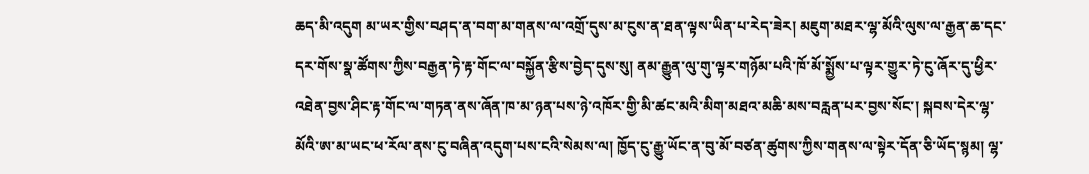ཆད་མི་འདུག མ་ཡར་གྱིས་བཤད་ན་བག་མ་གནས་ལ་འགྲོ་དུས་མ་ངུས་ན་ཐན་ལྟས་ཡིན་པ་རེད་ཟེར། མཇུག་མཐར་ལྷ་མོའི་ལུས་ལ་རྒྱན་ཆ་དང་དར་གོས་སྣ་ཚོགས་ཀྱིས་བརྒྱན་ཏེ་རྟ་གོང་ལ་བསྐྱོན་རྩིས་བྱེད་དུས་སུ། ནམ་རྒྱུན་ལུ་གུ་ལྟར་གཉོམ་པའི་ཁོ་མོ་སྨྱོས་པ་ལྟར་གྱུར་ཏེ་ངུ་ཞོར་དུ་ཕྱིར་འཐེན་བྱས་ཤིང་རྟ་གོང་ལ་གཏན་ནས་ཞོན་ཁ་མ་ཉན་པས་ཉེ་འཁོར་གྱི་མི་ཚང་མའི་མིག་མཐའ་མཆི་མས་བརླན་པར་བྱས་སོང་། སྐབས་དེར་ལྷ་མོའི་ཨ་མ་ཡང་ཕ་རོལ་ནས་ངུ་བཞིན་འདུག་པས་ངའི་སེམས་ལ། ཁྱོད་ངུ་རྒྱུ་ཡོང་ན་བུ་མོ་བཙན་ཚུགས་ཀྱིས་གནས་ལ་སྟེར་དོན་ཅི་ཡོད་སྙམ། ལྷ་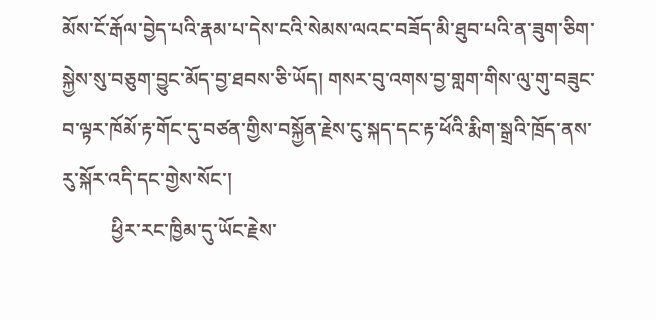མོས་ངོ་རྒོལ་བྱེད་པའི་རྣམ་པ་དེས་ངའི་སེམས་ལའང་བཟོད་མི་ཐུབ་པའི་ན་ཟུག་ཅིག་སྐྱེས་སུ་བཅུག་བྱུང་མོད་བྱ་ཐབས་ཅི་ཡོད། གསར་བུ་འགས་བྱ་གླག་གིས་ལུ་གུ་བཟུང་བ་ལྟར་ཁོམོ་རྟ་གོང་དུ་བཙན་གྱིས་བསྐྱོན་རྗེས་ངུ་སྐད་དང་རྟ་ཕོའི་རྨིག་སྒྲའི་ཁྲོད་ནས་རུ་སྐོར་འདི་དང་གྱེས་སོང་།
          ཕྱིར་རང་ཁྱིམ་དུ་ཡོང་རྗེས་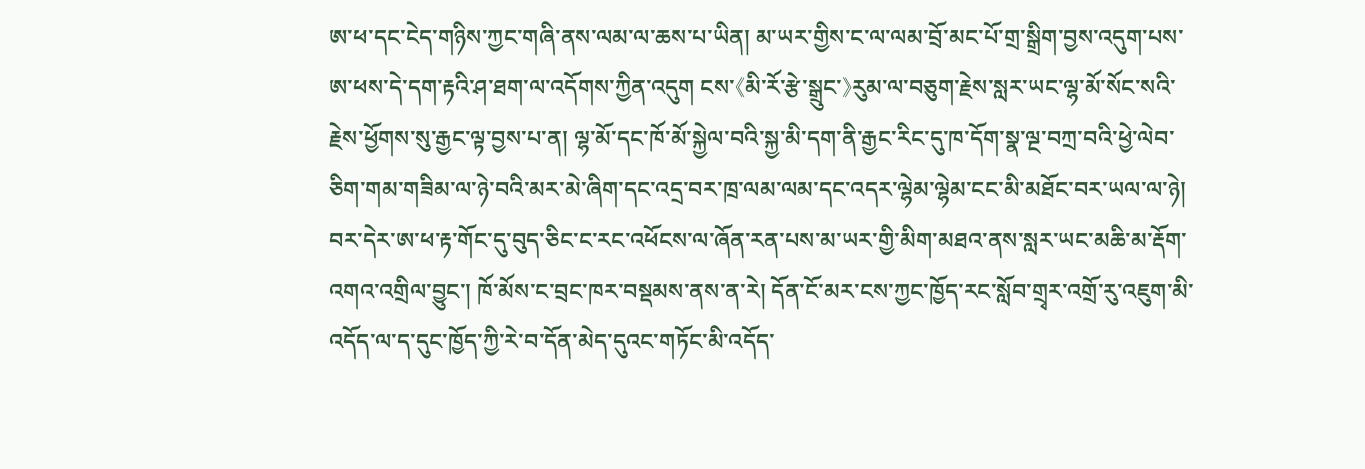ཨ་ཕ་དང་ངེད་གཉིས་ཀྱང་གཞི་ནས་ལམ་ལ་ཆས་པ་ཡིན། མ་ཡར་གྱིས་ང་ལ་ལམ་བྲོ་མང་པོ་གྲ་སྒྲིག་བྱས་འདུག་པས་ཨ་ཕས་དེ་དག་རྟའི་ཤ་ཐག་ལ་འདོགས་ཀྱིན་འདུག ངས་《མི་རོ་རྩེ་སྒྲུང་》རུམ་ལ་བཅུག་རྗེས་སླར་ཡང་ལྷ་མོ་སོང་སའི་རྗེས་ཕྱོགས་སུ་རྒྱང་ལྟ་བྱས་པ་ན། ལྷ་མོ་དང་ཁོ་མོ་སྐྱེལ་བའི་སྐྱ་མི་དག་ནི་རྒྱང་རིང་དུ་ཁ་དོག་སྣ་ལྔ་བཀྲ་བའི་ཕྱེ་ལེབ་ཅིག་གམ་གཟིམ་ལ་ཉེ་བའི་མར་མེ་ཞིག་དང་འདྲ་བར་ཁྲ་ལམ་ལམ་དང་འདར་ལྷེམ་ལྷེམ་ངང་མི་མཐོང་བར་ཡལ་ལ་ཉེ། བར་དེར་ཨ་ཕ་རྟ་གོང་དུ་བུད་ཅིང་ང་རང་འཕོངས་ལ་ཞོན་རན་པས་མ་ཡར་གྱི་མིག་མཐའ་ནས་སླར་ཡང་མཆི་མ་རྡོག་འགའ་འགྲིལ་བྱུང་། ཁོ་མོས་ང་བྲང་ཁར་བསྡམས་ནས་ན་རེ། དོན་ངོ་མར་ངས་ཀྱང་ཁྱོད་རང་སློབ་གྲྭར་འགྲོ་རུ་འཇུག་མི་འདོད་ལ་ད་དུང་ཁྱོད་ཀྱི་རེ་བ་དོན་མེད་དུའང་གཏོང་མི་འདོད་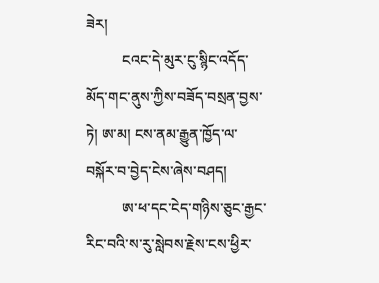ཟེར།
          ངའང་དེ་མུར་ངུ་སྙིང་འདོད་མོད་གང་ནུས་ཀྱིས་བཟོད་བསྲན་བྱས་ཏེ། ཨ་མ། ངས་ནམ་རྒྱུན་ཁྱོད་ལ་བསྐོར་བ་བྱེད་ངེས་ཞེས་བཤད།
          ཨ་ཕ་དང་ངེད་གཉིས་ཅུང་རྒྱང་རིང་བའི་ས་རུ་སླེབས་རྗེས་ངས་ཕྱིར་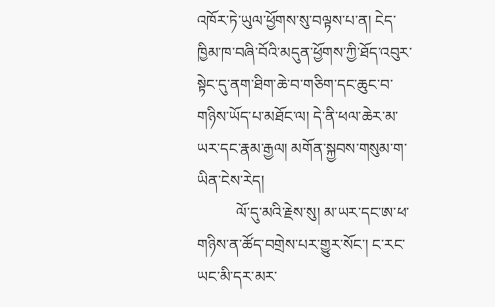འཁོར་ཏེ་ཡུལ་ཕྱོགས་སུ་བལྟས་པ་ན། ངེད་ཁྱིམ་ཁ་བཞི་བོའི་མདུན་ཕྱོགས་ཀྱི་ཐོད་འབུར་སྟེང་དུ་ནག་ཐིག་ཆེ་བ་གཅིག་དང་ཆུང་བ་གཉིས་ཡོད་པ་མཐོང་ལ། དེ་ནི་ཕལ་ཆེར་མ་ཡར་དང་རྣམ་རྒྱལ། མགོན་སྐྱབས་གསུམ་ག་ཡིན་ངེས་རེད།
          ལོ་དུ་མའི་རྗེས་སུ། མ་ཡར་དང་ཨ་ཕ་གཉིས་ན་ཚོད་བགྲེས་པར་གྱུར་སོང་། ང་རང་ཡང་མི་དར་མར་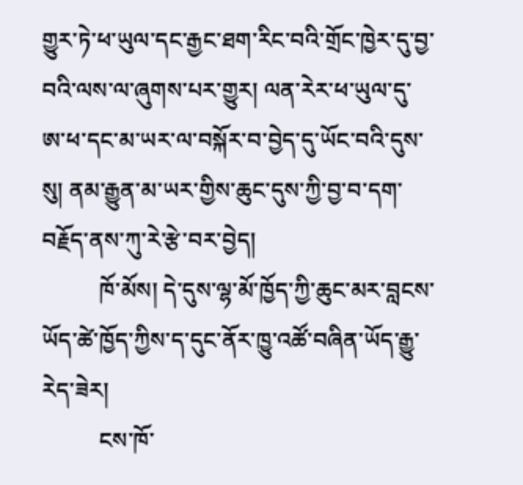གྱུར་ཏེ་ཕ་ཡུལ་དང་རྒྱང་ཐག་རིང་བའི་གྲོང་ཁྱེར་དུ་བྱ་བའི་ལས་ལ་ཞུགས་པར་གྱུར། ལན་རེར་ཕ་ཡུལ་དུ་ཨ་ཕ་དང་མ་ཡར་ལ་བསྐོར་བ་བྱེད་དུ་ཡོང་བའི་དུས་སུ། ནམ་རྒྱུན་མ་ཡར་གྱིས་ཆུང་དུས་ཀྱི་བྱ་བ་དག་བརྗོད་ནས་ཀུ་རེ་རྩེ་བར་བྱེད།
          ཁོ་མོས། དེ་དུས་ལྷ་མོ་ཁྱོད་ཀྱི་ཆུང་མར་བླངས་ཡོད་ཚེ་ཁྱོད་ཀྱིས་ད་དུང་ནོར་ཁྱུ་འཚོ་བཞིན་ཡོད་རྒྱུ་རེད་ཟེར།
          ངས་ཁོ་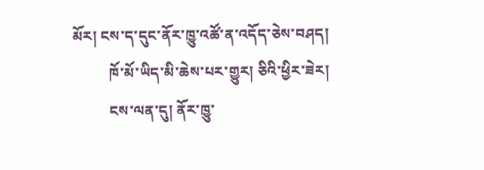མོར། ངས་ད་དུང་ནོར་ཁྱུ་འཚོ་ན་འདོད་ཅེས་བཤད།
          ཁོ་མོ་ཡིད་མི་ཆེས་པར་གྱུར། ཅིའི་ཕྱིར་ཟེར།
          ངས་ལན་དུ། ནོར་ཁྱུ་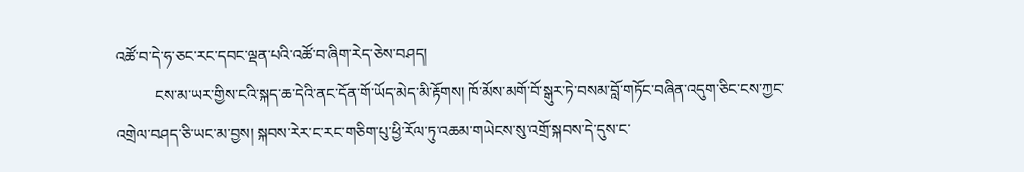འཚོ་བ་དེ་ཧ་ཅང་རང་དབང་ལྡན་པའི་འཚོ་བ་ཞིག་རེད་ཅེས་བཤད།
          ངས་མ་ཡར་གྱིས་ངའི་སྐད་ཆ་དེའི་ནང་དོན་གོ་ཡོད་མེད་མི་རྟོགས། ཁོ་མོས་མགོ་བོ་སྒུར་ཏེ་བསམ་བློ་གཏོང་བཞིན་འདུག་ཅིང་ངས་ཀྱང་འགྲེལ་བཤད་ཅི་ཡང་མ་བྱས། སྐབས་རེར་ང་རང་གཅིག་པུ་ཕྱི་རོལ་ཏུ་འཆམ་གཡེངས་སུ་འགྲོ་སྐབས་དེ་དུས་ང་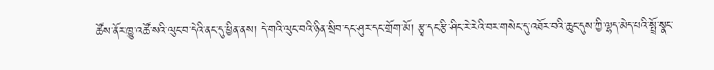ཚོས་ནོར་ཁྱུ་འཚོ་སའི་ལུང་བ་དེའི་ནང་དུ་ཕྱིན་ནས། དེ་གའི་ལུང་བའི་ཉིན་སྲིབ་དང་ཤུར་དང་གྲོག་མོ། རྩྭ་དང་རྩི་ཤིང་རེ་རེའི་བར་གསེང་དུ་འཐོར་བའི་ཆུང་དུས་ཀྱི་ལྷད་མེད་པའི་སྤྲོ་སྣང་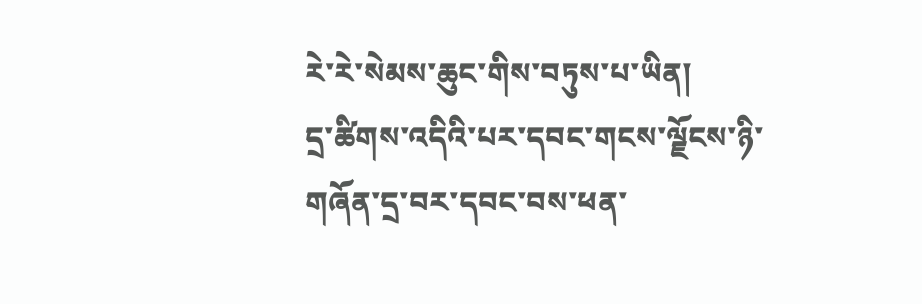རེ་རེ་སེམས་ཆུང་གིས་བཏུས་པ་ཡིན།
དྲ་ཚིགས་འདིའི་པར་དབང་གངས་ལྗོངས་ཉི་གཞོན་དྲ་བར་དབང་བས་ཕན་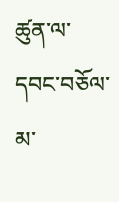ཚུན་ལ་དབང་བཅོལ་མ་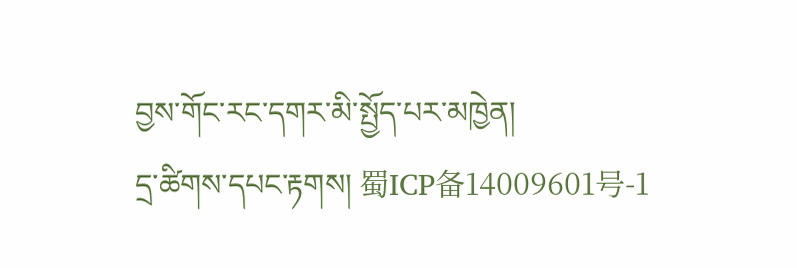བྱས་གོང་རང་དགར་མི་སྤྱོད་པར་མཁྱེན།
དྲ་ཚིགས་དཔང་རྟགས། 蜀ICP备14009601号-1